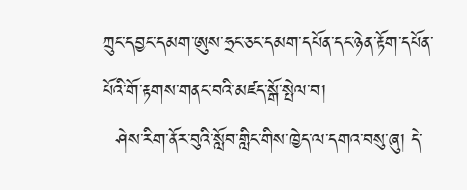ཀྲུང་དབྱང་དམག་ཨུས་ཧྲང་ཅང་དམག་དཔོན་དང་ཉེན་རྟོག་དཔོན་པོའི་གོ་རྟགས་གནང་བའི་མཛད་སྒོ་སྤེལ་བ།
  ཤེས་རིག་ནོར་བུའི་སློབ་གླིང་གིས་ཁྱེད་ལ་དགའ་བསུ་ཞུ། དེ་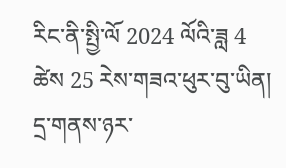རིང་ནི་སྤྱི་ལོ 2024 ལོའི་ཟླ 4 ཚེས 25 རེས་གཟའ་ཕུར་བུ་ཡིན། དྲ་གནས་ཉར་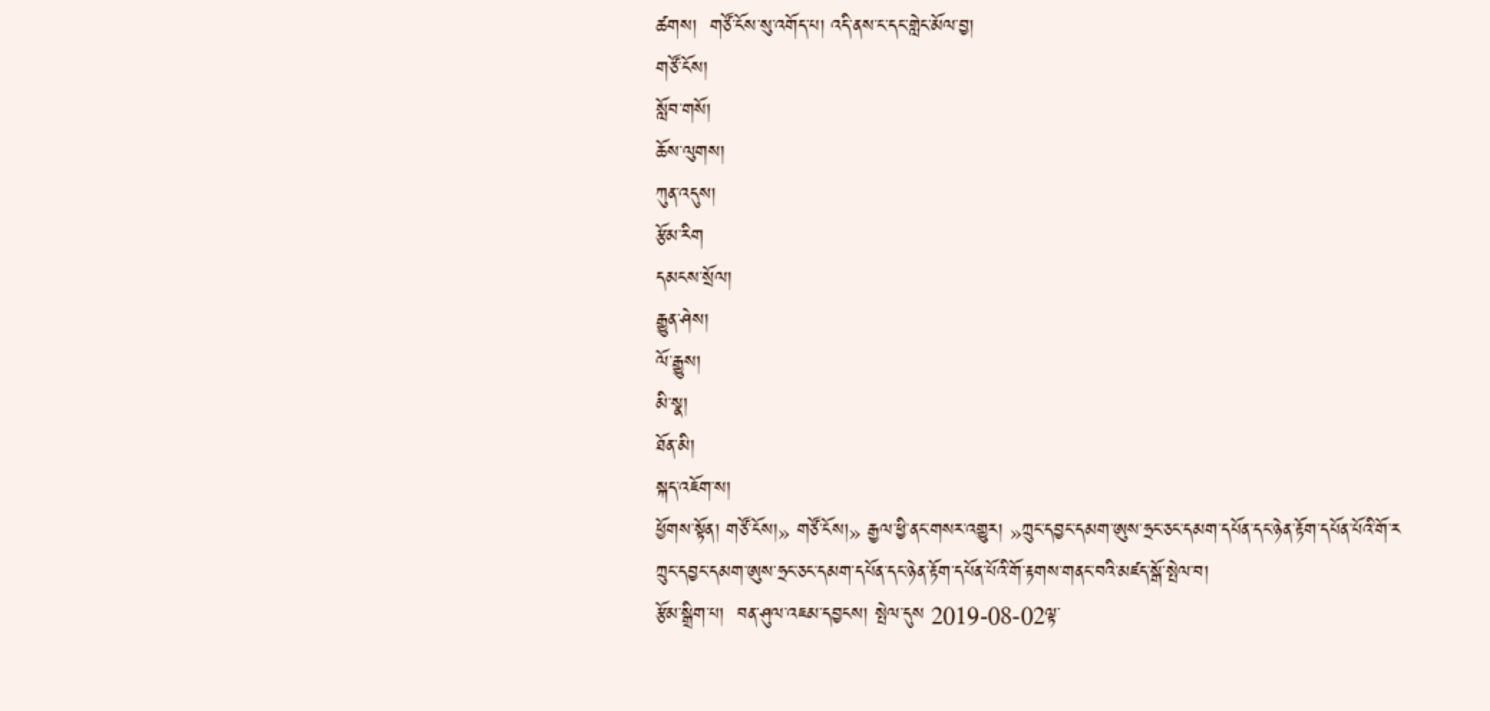ཚགས།  གཙོ་ངོས་སུ་འགོད་པ། འདི་ནས་ང་དང་གླེང་མོལ་བྱ།
གཙོ་ངོས།
སློབ་གསོ།
ཆོས་ལུགས།
ཀུན་འདུས།
རྩོམ་རིག
དམངས་སྲོལ།
རྒྱུན་ཤེས།
ལོ་རྒྱུས།
མི་སྣ།
ཐོན་མི།
སྐད་འཇོག་ས།
ཕྱོགས་སྟོན། གཙོ་ངོས།» གཙོ་ངོས།» རྒྱལ་ཕྱི་ནང་གསར་འགྱུར། »ཀྲུང་དབྱང་དམག་ཨུས་ཧྲང་ཅང་དམག་དཔོན་དང་ཉེན་རྟོག་དཔོན་པོའི་གོ་ར
ཀྲུང་དབྱང་དམག་ཨུས་ཧྲང་ཅང་དམག་དཔོན་དང་ཉེན་རྟོག་དཔོན་པོའི་གོ་རྟགས་གནང་བའི་མཛད་སྒོ་སྤེལ་བ།
རྩོམ་སྒྲིག་པ།  བན་ཤུལ་འཇམ་དབྱངས། སྤེལ་དུས 2019-08-02ལྟ་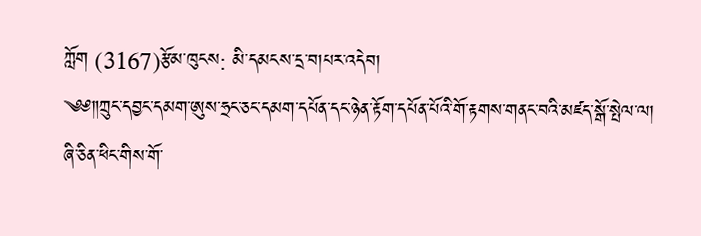ཀློག (3167)རྩོམ་ཁུངས: མི་དམངས་དྲ་བ།པར་འདེབ།
༄༅༎ཀྲུང་དབྱང་དམག་ཨུས་ཧྲང་ཅང་དམག་དཔོན་དང་ཉེན་རྟོག་དཔོན་པོའི་གོ་རྟགས་གནང་བའི་མཛད་སྒོ་སྤེལ་ལ།
ཞི་ཅིན་ཕིང་གིས་གོ་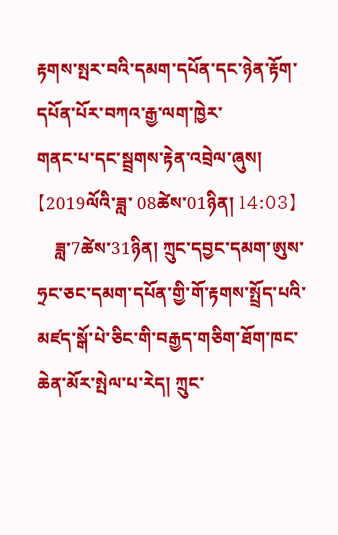རྟགས་སྤར་བའི་དམག་དཔོན་དང་ཉེན་རྟོག་དཔོན་པོར་བཀའ་རྒྱ་ལག་ཁྱེར་
གནང་པ་དང་སྦྲགས་རྟེན་འབྲེལ་ཞུས།
【2019ལོའི་ཟླ་ 08ཚེས་01ཉིན། 14:03】
    ཟླ་7ཚེས་31ཉིན། ཀྲུང་དབྱང་དམག་ཨུས་ཧྲང་ཅང་དམག་དཔོན་གྱི་གོ་རྟགས་སྤྲོད་པའི་མཛད་སྒོ་པེ་ཅིང་གི་བརྒྱད་གཅིག་ཐོག་ཁང་ཆེན་མོར་སྤེལ་པ་རེད། ཀྲུང་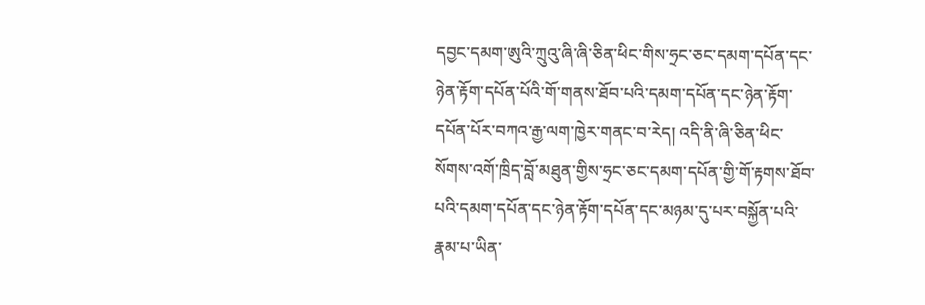དབྱང་དམག་ཨུའི་ཀྲུའུ་ཞི་ཞི་ཅིན་ཕིང་གིས་ཧྲང་ཅང་དམག་དཔོན་དང་ཉེན་རྟོག་དཔོན་པོའི་གོ་གནས་ཐོབ་པའི་དམག་དཔོན་དང་ཉེན་རྟོག་དཔོན་པོར་བཀའ་རྒྱ་ལག་ཁྱེར་གནང་བ་རེད། འདི་ནི་ཞི་ཅིན་ཕིང་སོགས་འགོ་ཁྲིད་བློ་མཐུན་གྱིས་ཧྲང་ཅང་དམག་དཔོན་གྱི་གོ་རྟགས་ཐོབ་པའི་དམག་དཔོན་དང་ཉེན་རྟོག་དཔོན་དང་མཉམ་དུ་པར་བསྐྱོན་པའི་རྣམ་པ་ཡིན་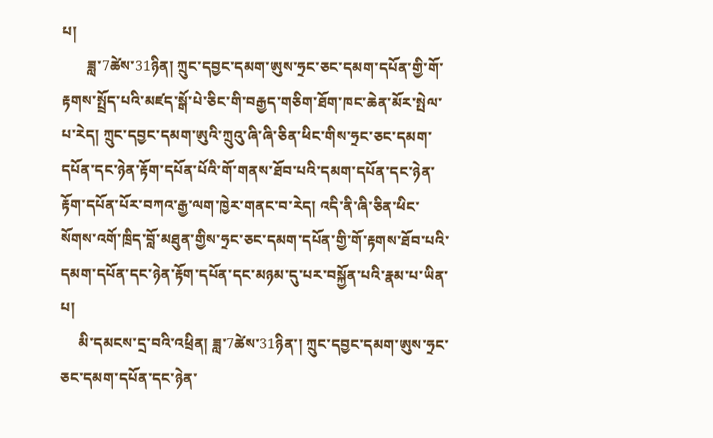པ།
       ཟླ་7ཚེས་31ཉིན། ཀྲུང་དབྱང་དམག་ཨུས་ཧྲང་ཅང་དམག་དཔོན་གྱི་གོ་རྟགས་སྤྲོད་པའི་མཛད་སྒོ་པེ་ཅིང་གི་བརྒྱད་གཅིག་ཐོག་ཁང་ཆེན་མོར་སྤེལ་པ་རེད། ཀྲུང་དབྱང་དམག་ཨུའི་ཀྲུའུ་ཞི་ཞི་ཅིན་ཕིང་གིས་ཧྲང་ཅང་དམག་དཔོན་དང་ཉེན་རྟོག་དཔོན་པོའི་གོ་གནས་ཐོབ་པའི་དམག་དཔོན་དང་ཉེན་རྟོག་དཔོན་པོར་བཀའ་རྒྱ་ལག་ཁྱེར་གནང་བ་རེད། འདི་ནི་ཞི་ཅིན་ཕིང་སོགས་འགོ་ཁྲིད་བློ་མཐུན་གྱིས་ཧྲང་ཅང་དམག་དཔོན་གྱི་གོ་རྟགས་ཐོབ་པའི་དམག་དཔོན་དང་ཉེན་རྟོག་དཔོན་དང་མཉམ་དུ་པར་བསྐྱོན་པའི་རྣམ་པ་ཡིན་པ།
     མི་དམངས་དྲ་བའི་འཕྲིན། ཟླ་7ཚེས་31ཉིན་། ཀྲུང་དབྱང་དམག་ཨུས་ཧྲང་ཅང་དམག་དཔོན་དང་ཉེན་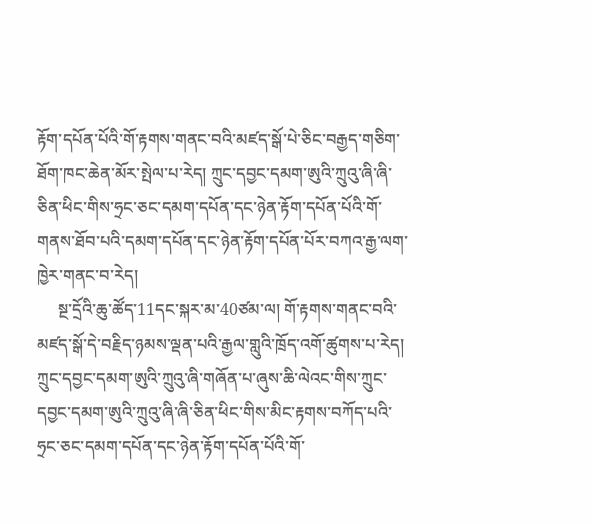རྟོག་དཔོན་པོའི་གོ་རྟགས་གནང་བའི་མཛད་སྒོ་པེ་ཅིང་བརྒྱད་གཅིག་ཐོག་ཁང་ཆེན་མོར་སྤེལ་པ་རེད། ཀྲུང་དབྱང་དམག་ཨུའི་ཀྲུའུ་ཞི་ཞི་ཅིན་ཕིང་གིས་ཧྲང་ཅང་དམག་དཔོན་དང་ཉེན་རྟོག་དཔོན་པོའི་གོ་གནས་ཐོབ་པའི་དམག་དཔོན་དང་ཉེན་རྟོག་དཔོན་པོར་བཀའ་རྒྱ་ལག་ཁྱེར་གནང་བ་རེད།
     སྔ་དྲོའི་ཆུ་ཚོད་11དང་སྐར་མ་40ཙམ་ལ། གོ་རྟགས་གནང་བའི་མཛད་སྒོ་དེ་བརྗིད་ཉམས་ལྡན་པའི་རྒྱལ་གླུའི་ཁྲོད་འགོ་ཚུགས་པ་རེད། ཀྲུང་དབྱང་དམག་ཨུའི་ཀྲུའུ་ཞི་གཞོན་པ་ཞུས་ཆི་ལེའང་གིས་ཀྲུང་དབྱང་དམག་ཨུའི་ཀྲུའུ་ཞི་ཞི་ཅིན་ཕིང་གིས་མིང་རྟགས་བཀོད་པའི་ཧྲང་ཅང་དམག་དཔོན་དང་ཉེན་རྟོག་དཔོན་པོའི་གོ་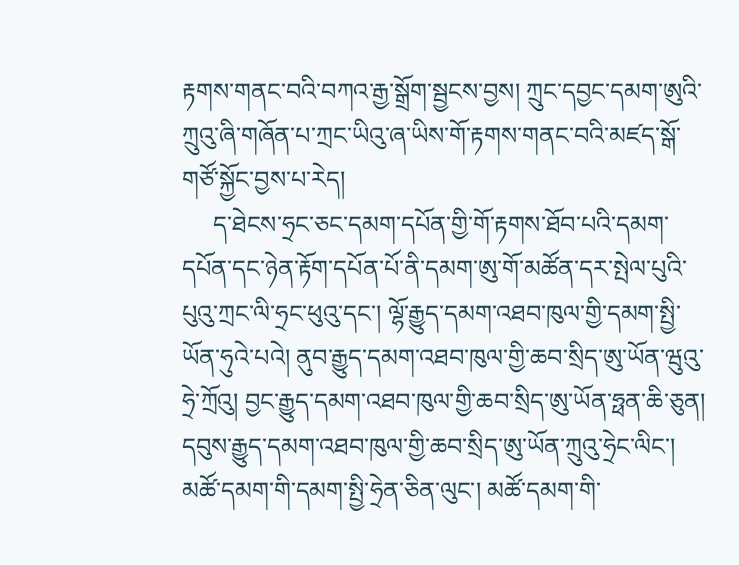རྟགས་གནང་བའི་བཀའ་རྒྱ་སྒྲོག་སྦྱངས་བྱས། ཀྲུང་དབྱང་དམག་ཨུའི་ཀྲུའུ་ཞི་གཞོན་པ་ཀྲང་ཡིའུ་ཞ་ཡིས་གོ་རྟགས་གནང་བའི་མཛད་སྒོ་གཙོ་སྐྱོང་བྱས་པ་རེད།
     ད་ཐེངས་ཧྲང་ཅང་དམག་དཔོན་གྱི་གོ་རྟགས་ཐོབ་པའི་དམག་དཔོན་དང་ཉེན་རྟོག་དཔོན་པོ་ནི་དམག་ཨུ་གོ་མཚོན་དར་སྤེལ་པུའི་པུའུ་ཀྲང་ལི་ཧྲང་ཕུའུ་དང་། ལྷོ་རྒྱུད་དམག་འཐབ་ཁུལ་གྱི་དམག་སྤྱི་ཡོན་ཧུའེ་པའེ། ནུབ་རྒྱུད་དམག་འཐབ་ཁུལ་གྱི་ཆབ་སྲིད་ཨུ་ཡོན་ཝུའུ་ཧྲེ་ཀྲོའུ། བྱང་རྒྱུད་དམག་འཐབ་ཁུལ་གྱི་ཆབ་སྲིད་ཨུ་ཡོན་ཧྥན་ཆི་ཅུན། དབུས་རྒྱུད་དམག་འཐབ་ཁུལ་གྱི་ཆབ་སྲིད་ཨུ་ཡོན་ཀྲུའུ་ཧྲེང་ལིང་། མཚོ་དམག་གི་དམག་སྤྱི་ཧྲེན་ཅིན་ལུང་། མཚོ་དམག་གི་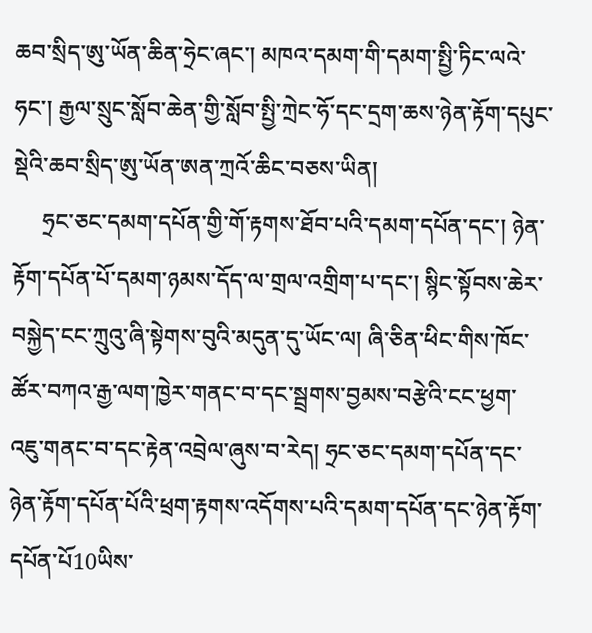ཆབ་སྲིད་ཨུ་ཡོན་ཆིན་ཧྲེང་ཞང་། མཁའ་དམག་གི་དམག་སྤྱི་ཏིང་ལའེ་ཧང་། རྒྱལ་སྲུང་སློབ་ཆེན་གྱི་སློབ་སྤྱི་ཀྲེང་ཧོ་དང་དྲག་ཆས་ཉེན་རྟོག་དཔུང་སྡེའི་ཆབ་སྲིད་ཨུ་ཡོན་ཨན་ཀྲའོ་ཆིང་བཅས་ཡིན།
     ཧྲང་ཅང་དམག་དཔོན་གྱི་གོ་རྟགས་ཐོབ་པའི་དམག་དཔོན་དང་། ཉེན་རྟོག་དཔོན་པོ་དམག་ཉམས་དོད་ལ་གྲལ་འགྲིག་པ་དང་། སྙིང་སྟོབས་ཆེར་བསྐྱེད་ངང་ཀྲུའུ་ཞི་སྟེགས་བུའི་མདུན་དུ་ཡོང་ལ། ཞི་ཅིན་ཕིང་གིས་ཁོང་ཚོར་བཀའ་རྒྱ་ལག་ཁྱེར་གནང་བ་དང་སྦྲགས་བྱམས་བརྩེའི་ངང་ཕྱག་འཇུ་གནང་བ་དང་རྟེན་འབྲེལ་ཞུས་བ་རེད། ཧྲང་ཅང་དམག་དཔོན་དང་ཉེན་རྟོག་དཔོན་པོའི་ཕྲག་རྟགས་འདོགས་པའི་དམག་དཔོན་དང་ཉེན་རྟོག་དཔོན་པོ10ཡིས་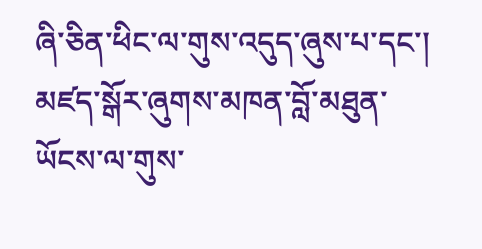ཞི་ཅིན་ཕིང་ལ་གུས་འདུད་ཞུས་པ་དང་། མཛད་སྒོར་ཞུགས་མཁན་བློ་མཐུན་ཡོངས་ལ་གུས་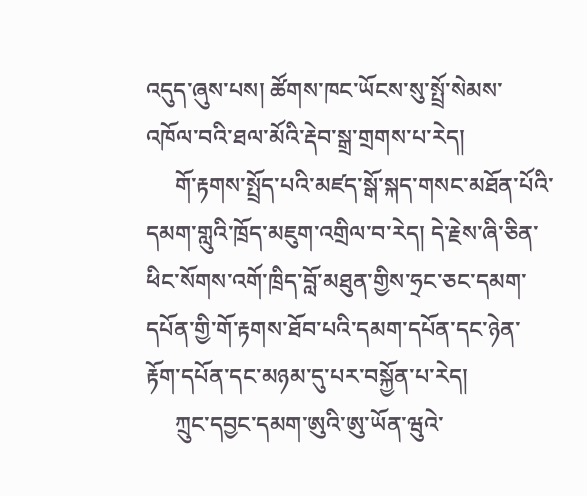འདུད་ཞུས་པས། ཚོགས་ཁང་ཡོངས་སུ་སྤྲོ་སེམས་འཁོལ་བའི་ཐལ་མོའི་རྡེབ་སྒྲ་གྲགས་པ་རེད།
     གོ་རྟགས་སྤྲོད་པའི་མཛད་སྒོ་སྐད་གསང་མཐོན་པོའི་དམག་གླུའི་ཁྲོད་མཇུག་འགྲིལ་བ་རེད། དེ་རྗེས་ཞི་ཅིན་ཕིང་སོགས་འགོ་ཁྲིད་བློ་མཐུན་གྱིས་ཧྲང་ཅང་དམག་དཔོན་གྱི་གོ་རྟགས་ཐོབ་པའི་དམག་དཔོན་དང་ཉེན་རྟོག་དཔོན་དང་མཉམ་དུ་པར་བསྐྱོན་པ་རེད།
     ཀྲུང་དབྱང་དམག་ཨུའི་ཨུ་ཡོན་ཝུའེ་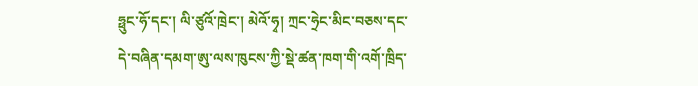ཧྥུང་ཧོ་དང་། ལི་ཙུའོ་ཁྲེང་། མེའོ་ཧྭ། ཀྲང་ཧྲེང་མིང་བཅས་དང་དེ་བཞིན་དམག་ཨུ་ལས་ཁུངས་ཀྱི་སྡེ་ཚན་ཁག་གི་འགོ་ཁྲིད་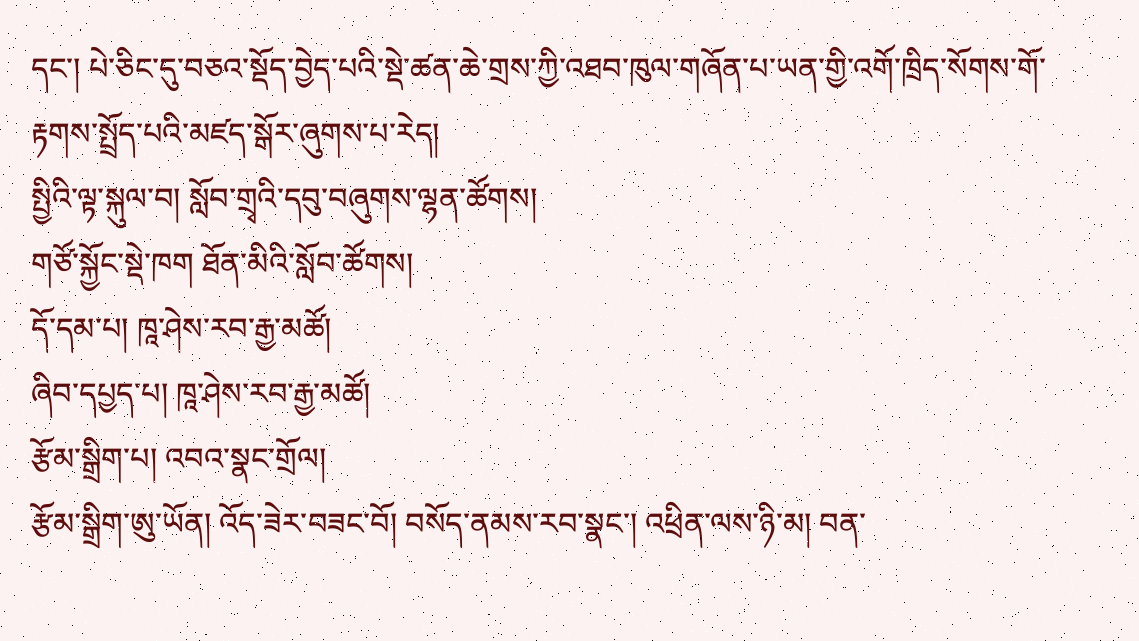དང་། པེ་ཅིང་དུ་བཅའ་སྡོད་བྱེད་པའི་སྡེ་ཚན་ཆེ་གྲས་ཀྱི་འཐབ་ཁུལ་གཞོན་པ་ཡན་གྱི་འགོ་ཁྲིད་སོགས་གོ་རྟགས་སྤྲོད་པའི་མཛད་སྒོར་ཞུགས་པ་རེད།
སྤྱིའི་ལྟ་སྐུལ་བ། སློབ་གྲྭའི་དབུ་བཞུགས་ལྷན་ཚོགས།
གཙོ་སྐྱོང་སྡེ་ཁག ཐོན་མིའི་སློབ་ཚོགས།
དོ་དམ་པ། ཁཱ་ཤེས་རབ་རྒྱ་མཚོ།
ཞིབ་དཔྱད་པ། ཁཱ་ཤེས་རབ་རྒྱ་མཚོ།
རྩོམ་སྒྲིག་པ། འབའ་སྣང་གྲོལ།
རྩོམ་སྒྲིག་ཨུ་ཡོན། འོད་ཟེར་བཟང་བོ། བསོད་ནམས་རབ་སྣང་། འཕྲིན་ལས་ཉི་མ། བན་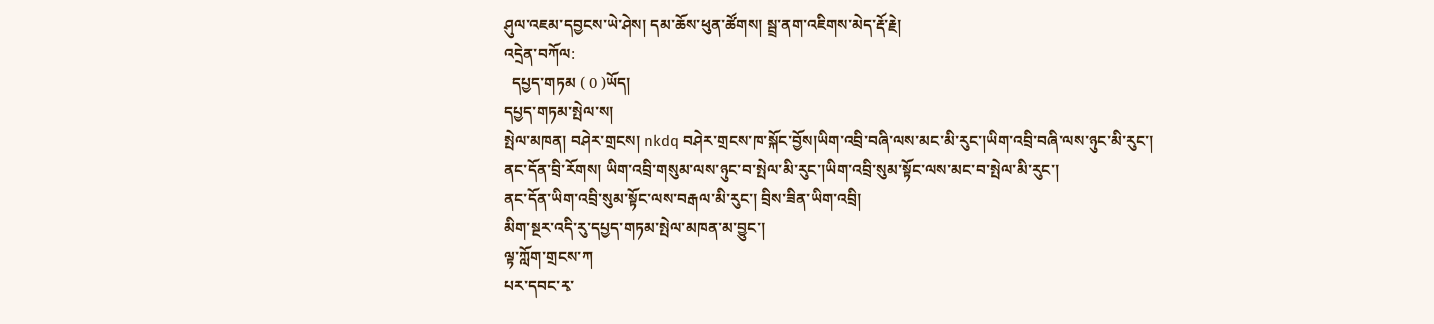ཤུལ་འཇམ་དབྱངས་ཡེ་ཤེས། དམ་ཆོས་ཕུན་ཚོགས། སྦྲ་ནག་འཇིགས་མེད་རྡོ་རྗེ།
འདྲེན་བཀོལ:
  དཔྱད་གཏམ ( 0 )ཡོད།
དཔྱད་གཏམ་སྤེལ་ས།
སྤེལ་མཁན། བཤེར་གྲངས། nkdq བཤེར་གྲངས་ཁ་སྐོང་བྱོས།ཡིག་འབྲི་བཞི་ལས་མང་མི་རུང་།ཡིག་འབྲི་བཞི་ལས་ཉུང་མི་རུང་།
ནང་དོན་བྲི་རོགས། ཡིག་འབྲི་གསུམ་ལས་ཉུང་བ་སྤེལ་མི་རུང་།ཡིག་འབྲི་སུམ་སྟོང་ལས་མང་བ་སྤེལ་མི་རུང་།
ནང་དོན་ཡིག་འབྲི་སུམ་སྟོང་ལས་བརྒལ་མི་རུང་། བྲིས་ཟིན་ཡིག་འབྲི།
མིག་སྔར་འདི་རུ་དཔྱད་གཏམ་སྤེལ་མཁན་མ་བྱུང་།
ལྟ་ཀློག་གྲངས་ཀ
པར་དབང་རྭ་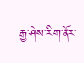རྒྱ་ཤེས་རིག་ནོར་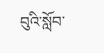བུའི་སློབ་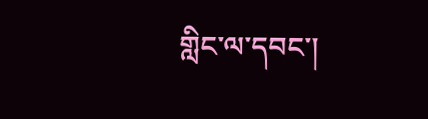གླིང་ལ་དབང་།